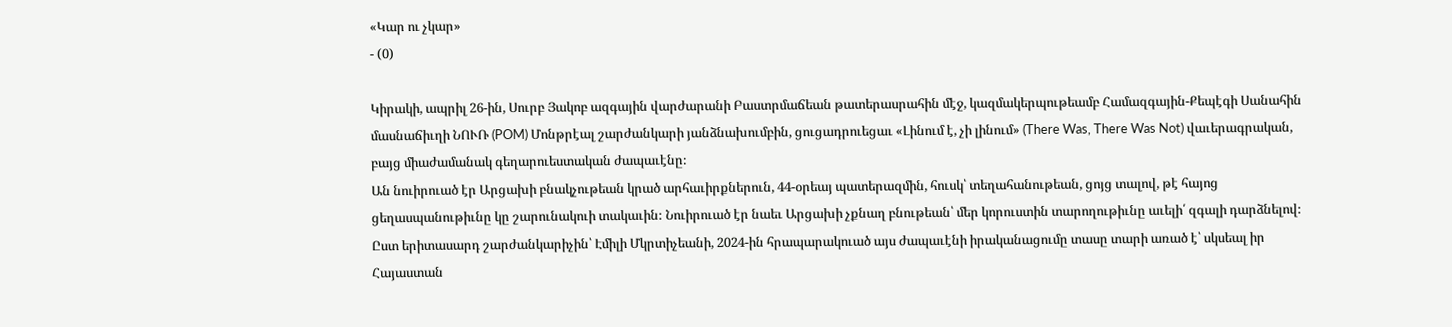«Կար ու չկար»
- (0)

Կիրակի, ապրիլ 26-ին, Սուրբ Յակոբ ազգային վարժարանի Բաստրմաճեան թատերասրահին մէջ, կազմակերպութեամբ Համազգային-Քեպէգի Սանահին մասնաճիւղի ՆՈՒՌ (POM) Մոնթրէալ շարժանկարի յանձնախումբին, ցուցադրուեցաւ «Լինում է, չի լինում» (There Was, There Was Not) վաւերագրական, բայց միաժամանակ գեղարուեստական ժապաւէնը։
Ան նուիրուած էր Արցախի բնակչութեան կրած արհաւիրքներուն, 44-օրեայ պատերազմին, հուսկ՝ տեղահանութեան, ցոյց տալով, թէ հայոց ցեղասպանութիւնը կը շարունակուի տակաւին։ Նուիրուած էր նաեւ Արցախի չքնաղ բնութեան՝ մեր կորուստին տարողութիւնը աւելի՛ զգալի դարձնելով։
Ըստ երիտասարդ շարժանկարիչին՝ Էմիլի Մկրտիչեանի, 2024-ին հրապարակուած այս ժապաւէնի իրականացումը տասը տարի առած է՝ սկսեալ իր Հայաստան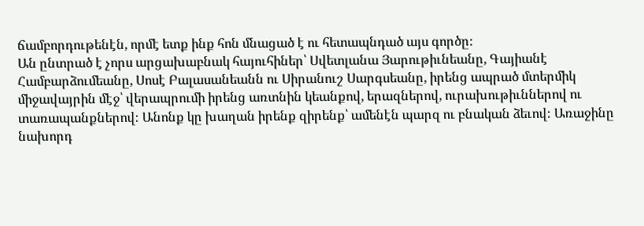ճամբորդութենէն, որմէ ետք ինք հոն մնացած է ու հետապնդած այս գործը։
Ան ընտրած է չորս արցախաբնակ հայուհիներ՝ Սվետլանա Յարութիւնեանը, Գայիանէ Համբարձումեանը, Սոսէ Բալասանեանն ու Սիրանուշ Սարգսեանը, իրենց ապրած մտերմիկ միջավայրին մէջ՝ վերապրումի իրենց առտնին կեանքով, երազներով, ուրախութիւններով ու տառապանքներով։ Անոնք կը խաղան իրենք զիրենք՝ ամենէն պարզ ու բնական ձեւով։ Առաջինը նախորդ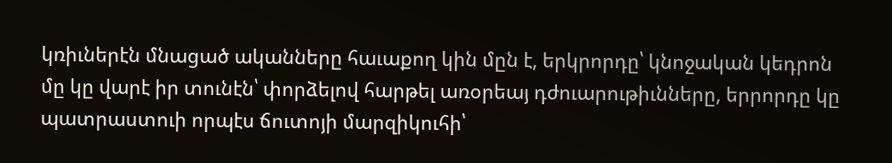կռիւներէն մնացած ականները հաւաքող կին մըն է, երկրորդը՝ կնոջական կեդրոն մը կը վարէ իր տունէն՝ փորձելով հարթել առօրեայ դժուարութիւնները, երրորդը կը պատրաստուի որպէս ճուտոյի մարզիկուհի՝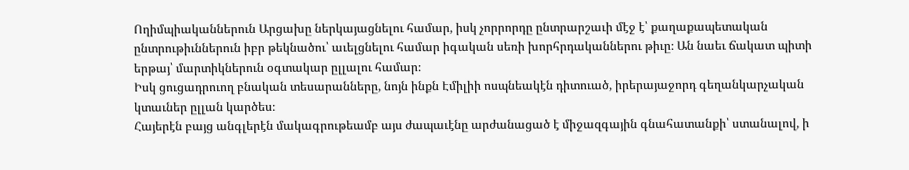Ողիմպիականներուն Արցախը ներկայացնելու համար, իսկ չորրորդը ընտրարշաւի մէջ է՝ քաղաքապետական ընտրութիւններուն իբր թեկնածու՝ աւելցնելու համար իգական սեռի խորհրդականներու թիւը։ Ան նաեւ ճակատ պիտի երթայ՝ մարտիկներուն օգտակար ըլլալու համար։
Իսկ ցուցադրուող բնական տեսարանները, նոյն ինքն Էմիլիի ոսպնեակէն դիտուած, իրերայաջորդ գեղանկարչական կտաւներ ըլլան կարծես։
Հայերէն բայց անգլերէն մակագրութեամբ այս ժապաւէնը արժանացած է միջազգային գնահատանքի՝ ստանալով, ի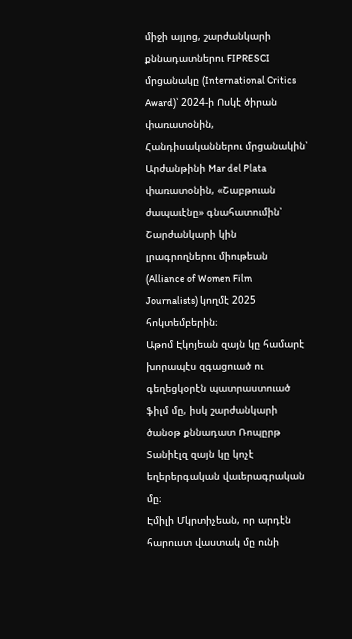միջի այլոց, շարժանկարի քննադատներու FIPRESCI մրցանակը (International Critics Award)՝ 2024-ի Ոսկէ ծիրան փառատօնին, Հանդիսականներու մրցանակին՝ Արժանթինի Mar del Plata փառատօնին, «Շաբթուան ժապաւէնը» գնահատումին՝ Շարժանկարի կին լրագրողներու միութեան (Alliance of Women Film Journalists) կողմէ 2025 հոկտեմբերին։
Աթոմ Էկոյեան զայն կը համարէ խորապէս զգացուած ու գեղեցկօրէն պատրաստուած ֆիլմ մը, իսկ շարժանկարի ծանօթ քննադատ Ռոպըրթ Տանիէլզ զայն կը կոչէ եղերերգական վաւերագրական մը։
Էմիլի Մկրտիչեան, որ արդէն հարուստ վաստակ մը ունի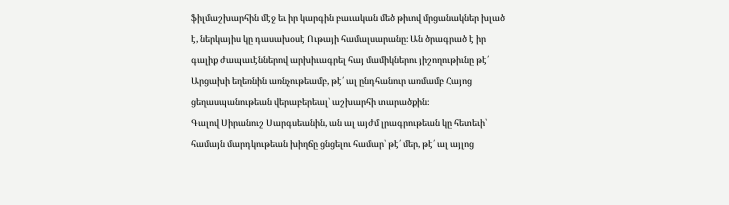ֆիլմաշխարհին մէջ եւ իր կարգին բաւական մեծ թիւով մրցանակներ խլած է, ներկայիս կը դասախօսէ Ութայի համալսարանը։ Ան ծրագրած է իր գալիք ժապաւէններով արխիւագրել հայ մամիկներու յիշողութիւնը թէ՛ Արցախի եղեռնին առնչութեամբ, թէ՛ ալ ընդհանուր առմամբ Հայոց ցեղասպանութեան վերաբերեալ՝ աշխարհի տարածքին։
Գալով Սիրանուշ Սարգսեանին, ան ալ այժմ լրագրութեան կը հետեւի՝ համայն մարդկութեան խիղճը ցնցելու համար՝ թէ՛ մեր, թէ՛ ալ այլոց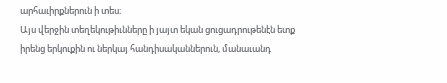արհաւիրքներուն ի տես։
Այս վերջին տեղեկութիւնները ի յայտ եկան ցուցադրութենէն ետք իրենց երկուքին ու ներկայ հանդիսականներուն, մանաւանդ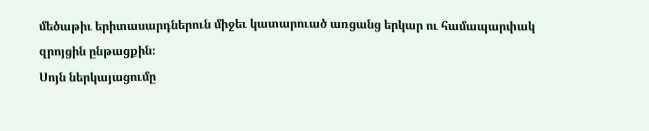մեծաթիւ երիտասարդներուն միջեւ կատարուած առցանց երկար ու համապարփակ զրոյցին ընթացքին։
Սոյն ներկայացումը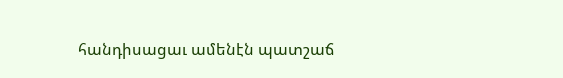հանդիսացաւ ամենէն պատշաճ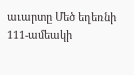աւարտը Մեծ եղեռնի 111-ամեակի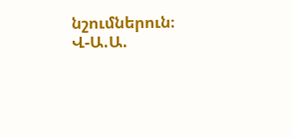նշումներուն։
Վ-Ա.Ա.